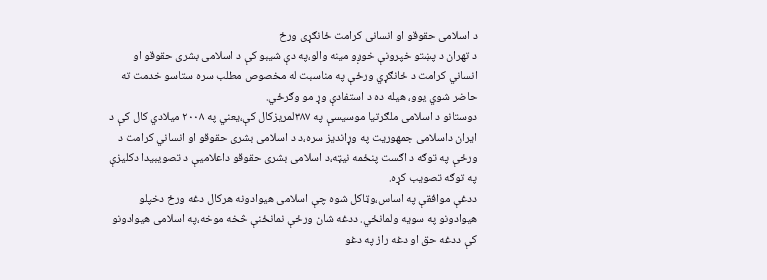د اسلامی حقوقو او انسانی کرامت ځانګړی ورځ
د تهران د پښتو خپرونې خوږو مینه والو،په دې شیبو کې د اسلامی بشری حقوقو او انساني کرامت د ځانګړي ورځې په مناسبت له مخصوص مطلب سره ستاسو خدمت ته حاضر شوي یوو، هیله ده د استفادې وړ مو وګرځي.
دوستانو د اسلامی ملګرتیا موسیسې په ۳۸۷لمریزکال کې،یعني په ۲۰۰۸ میلادي کال کې د ایران داسلامی جمهوریت په وړاندیز سره،د د اسلامی بشری حقوقو او انساني کرامت د ورځې په توګه د اګست پنځمه نیټه،د اسلامی بشری حقوقو داعلامیې د تصویبیدا دکلیزې په توګه تصویب کړه.
ددغې موافقې په اساس،وټاکل شوه چې اسلامی هیوادونه هرکال دغه ورځ دخپلو هیوادونو په سویه ولمانځي. ددغه شان ورځې نمانځنې څخه موخه،په اسلامی هیوادونو کې ددغه حق او دغه راز په دغو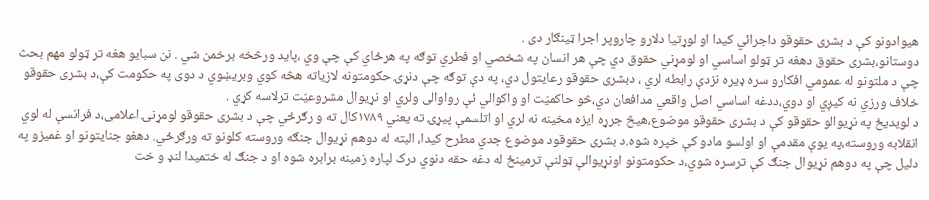هیوادونو کې د بشری حقوقو داجرائي کیدا او لوړتیا دلارو چاروپر اجرا ټينګار دی .
دوستانو،بشری حقوق دهغه تر ټولو اساسي او لومړني حقوق دي چې هر انسان په شخصي او فطري توګه په هرځاي کې چې وي ،پاید ورڅخه برخمن شي . نن سبایو هغه تر ټولو مهم بحث چې د ملتونو له عمومي افکارو سره ډیره نزدې رابطه لري ، دبشری حقوقو رعایتول دي، په دې توګه چې دنړۍ حکومتونه لازیاته هڅه کوي وبریښوي د دوی په حکومت کې،د بشری حقوقو خلاف ورزي نه کیږي او دوي،ددغه اساسي اصل واقعي مدافعان دي،څو حاکمیّت او واکوالي ئې رواوالی ولري او نړیوال مشروعیّت ترلاسه کړي .
د لویدیځ په نړیوالو حقوقو کې د بشری حقوقو موضوع،هیڅ جرړه ایزه مخینه نه لري او اتلسمې پیړۍ ته یعني ۱۷۸۹کال ته و رګرځي چې د بشری حقوقو لومړنۍ اعلامی،د فرانسې له لوي انقلابه وروسته،په یوې مقدمې او اولسو مادو کې خپره شوه.د بشری حقوقود موضوع جدي مطرح کیدا، البته له دوهم نړیوال جنګه وروسته کلونو ته ورګرځي. دهغو جنایتونو او غمیزو په دلیل چې په دوهم نړیوال جنګ کې ترسره شوي،د حکومتونو اونړیوالې ټولنې ترمینځ له دغه حقه دنوي درک لپاره زمینه برابره شوه او د جنګ له ختمیدا لنډ و خت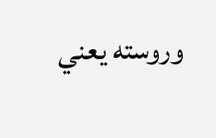وروسته یعني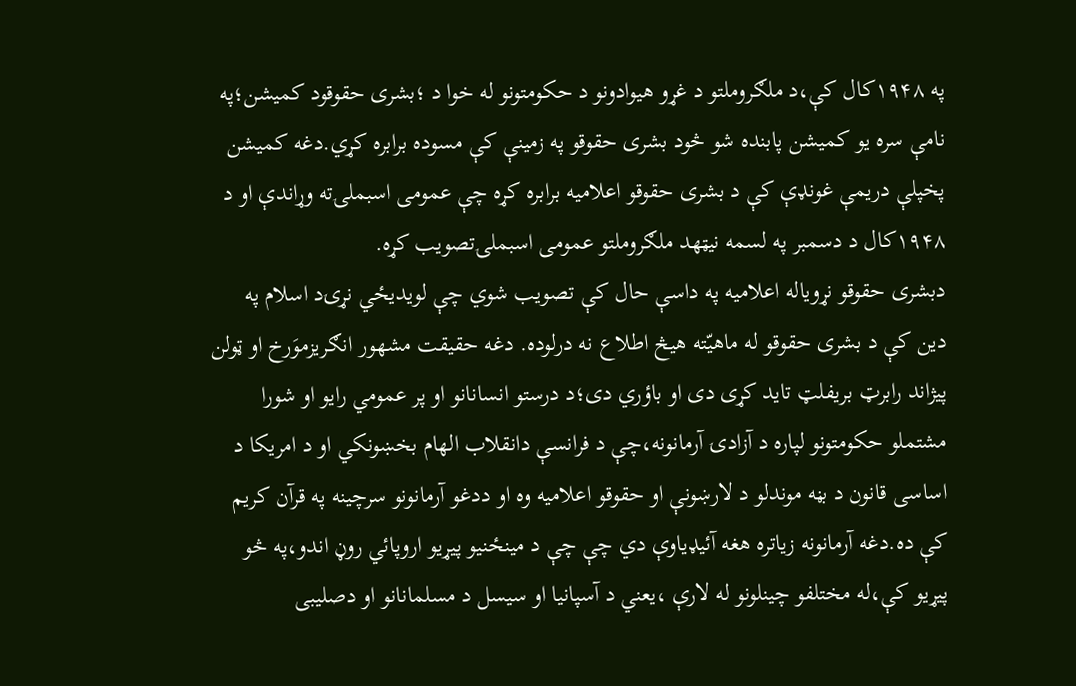په ۱۹۴۸کال کې،د ملګروملتو د غړو هیوادونو د حکومتونو له خوا د ؛بشری حقوقود کمیشن؛په نامې سره یو کمیشن پابنده شو څود بشری حقوقو په زمینې کې مسوده برابره کړي.دغه کمیشن پخپلې دریمې غونډې کې د بشری حقوقو اعلامیه برابره کړه چې عمومی اسبملۍته وړاندې او د ۱۹۴۸کال د دسمبر په لسمه نیټهد ملګروملتو عمومی اسبملۍتصویب کړه.
دبشری حقوقو نړویاله اعلامیه په داسې حال کې تصویب شوي چې لویدیځي نړۍد اسلام په دین کې د بشری حقوقو له ماهیّته هیڅ اطلاع نه درلوده. دغه حقیقت مشهور انګریزموَرخ او ټولن پيژاند رابرټ بریفلټ تايد کړی دی او باؤري دی؛د درستو انسانانو او پر عمومي رایو او شورا مشتملو حکومتونو لپاره د آزادۍ آرمانونه،چې د فرانسې دانقلاب الهام بخښونکي او د امریکا د اساسی قانون د بڼه موندلو د لارښونې او حقوقو اعلامیه وه او ددغو آرمانونو سرچینه په قرآن کریم کې ده.دغه آرمانونه زیاتره هغه آئيډیاوې دي چې چې د مینځنیو پیړیو اروپائي روڼ اندو،په څو پيړیو کې،له مختلفو چینلونو له لارې ،یعني د آسپانیا او سیسل د مسلمانانو او دصلیبی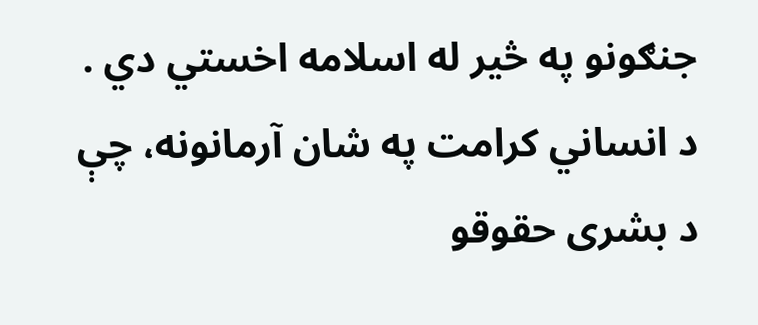جنګونو په څیر له اسلامه اخستي دي .
د انساني کرامت په شان آرمانونه، چې د بشری حقوقو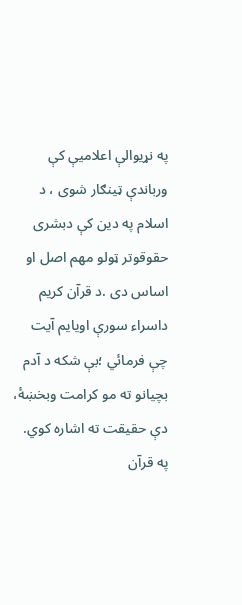په نړیوالې اعلامیې کې ورباندې ټینګار شوی ، د اسلام په دین کې دبشری حقوقوتر ټولو مهم اصل او اساس دی .د قرآن کریم داسراء سورې اویایم آیت چې فرمائي ؛بې شکه د آدم بچیانو ته مو کرامت وبخښۀ، دې حقیقت ته اشاره کوي. په قرآن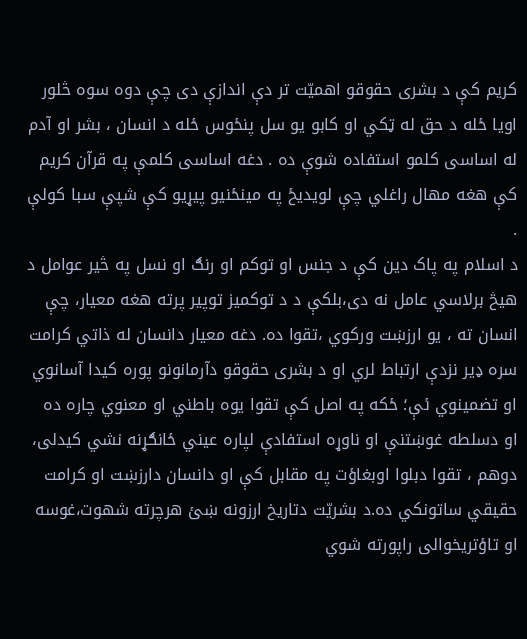کریم کې د بشری حقوقو اهمیّت تر دې اندازې دی چې دوه سوه څلور اویا ځله د حق له ټکي او کابو یو سل پنځوس ځله د انسان ، بشر او آدم له اساسی کلمو استفاده شوې ده . دغه اساسی کلمې په قرآن کریم کې هغه مهال راغلي چې لویدیځ په مینځنیو پيړیو کې شپې سبا کولې .
د اسلام په پاک دین کې د جنس او توکم او رنګ او نسل په څير عوامل د هیڅ برلاسي عامل نه دی،بلکې د د توکمیز توپیر پرته هغه معیار، چې انسان ته ، یو ارزښت ورکوي ،تقوا ده. دغه معیار دانسان له ذاتي کرامت سره ډير نزدې ارتباط لري او د بشری حقوقو دآرمانونو پوره کیدا آسانوي او تضمینوي ئې؛ ځکه په اصل کې تقوا یوه باطني او معنوي چاره ده او دسلطه غوښتنې او ناوړه استفادې لپاره عیني ځانګړنه نشي کیدلی، دوهم ، تقوا دبلوا اوبغاؤت په مقابل کې او دانسان دارزښت او کرامت حقیقي ساتونکي ده.د بشریّت دتاریخ ارزونه ښئ هرچرته شهوت،غوسه او تاؤتریخوالی راپورته شوي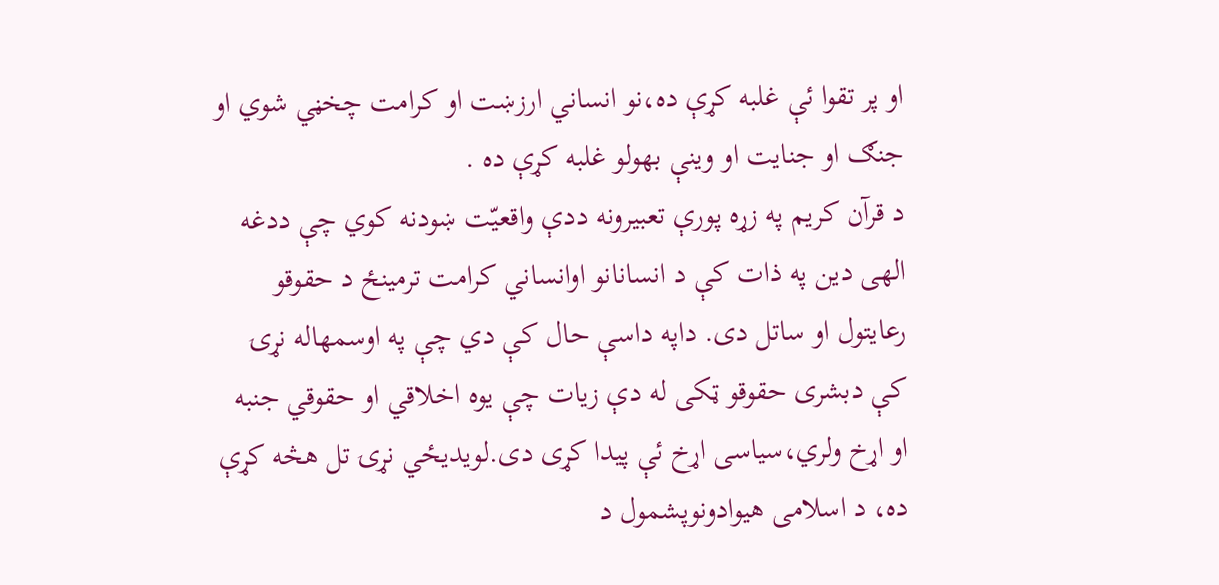او پر تقوا ئې غلبه کړې ده،نو انساني ارزښت او کرامت چخڼي شوي او جنګ او جنایت او وینې بهولو غلبه کړې ده .
د قرآن کریم په زړه پورې تعبیرونه ددې واقعیّت ښودنه کوي چې ددغه الهی دین په ذات کې د انسانانو اوانساني کرامت ترمینځ د حقوقو رعایتول او ساتل دی. داپه داسې حال کې دي چې په اوسمهاله نړۍ کې دبشری حقوقو ټکی له دې زیات چې یوه اخلاقي او حقوقي جنبه او اړخ ولري،سیاسی اړخ ئې پيدا کړی دی.لویدیځي نړۍ تل هڅه کړې ده، د اسلامی هیوادونوپشمول د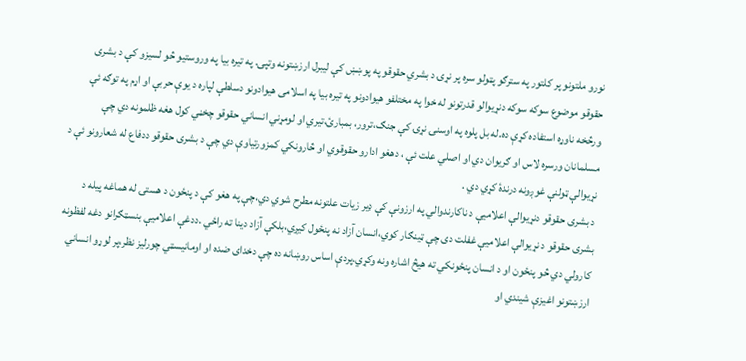نورو ملتونو پر کلتور په سترګو پټولو سره پر نړۍ د بشري حقوقو په پوښښ کې لیبرل ارزښتونه وتپی. په تیره بیا په وروستیو څو لسیزو کې د بشری حقوقو موضوع سوکه سوکه دنړیوالو قدرتونو له خوا په مختلفو هیوادونو په تیره بیا په اسلامی هیوادونو دسلطې لپاره د یوې حربې او اړم په توګه ئې ورڅخه ناوړه استفاده کړې ده.له بل پلوه په اوسنۍ نړۍ کې جنګ،ترور، بمبارئ،تیري او لومړني انساني حقوقو چخڼي کول هغه ظلمونه دي چې مسلمانان ورسره لاس او ګریوان دي او اصلي علت ئې ، دهغو ادارو حقوقوي او څارونکي کمزورتیاوې دي چې د بشری حقوقو ددفاع له شعارونو ئې د نړیوالې ټولنې غوږونه درندۀ کړي دي .
د بشری حقوقو دنړیوالې اعلامیې د ناکارندوالي په ارزونې کې ډير زیات علتونه مطرح شوي دي،چې په هغو کې د پنځون د هستۍ له هماغه پیله د بشری حقوقو د نړیوالې اعلامیې غفلت دی چې ټينګار کوي،انسان آزاد نه پنځول کیږي،بلکې آزاد دینا ته راځي .ددغې اعلامیې بنسټګرانو دغه لفظونه کارولي دي څو پنځون او د انسان پنځونکي ته هیڅ اشاره ونه وکړي.پردې اساس روښانه ده چې دخدای ضده او اومانیسټي چورلیز نظر،پر لوړو انساني ارزښتونو اغیزې شیندي او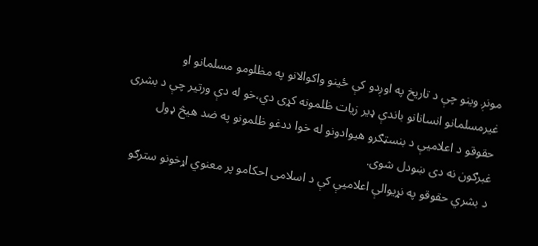مونږ وینو چې د تاریخ په اوږدو کې ځينو واکوالانو په مظلومو مسلمانو او غیرمسلمانو انسانانو باندې ډير زیات ظلمونه کړی دي،خو له دې ورتیر چې د بشری حقوقو د اعلامیې د بنسټګرو هیوادونو له خوا ددغو ظلمونو په ضد هیڅ ډول غبرګون نه دی ښودل شوی.
د بشري حقوقو په نړیوالې اعلامیې کې د اسلامی احکامو پر معنوي اړخونو سترګو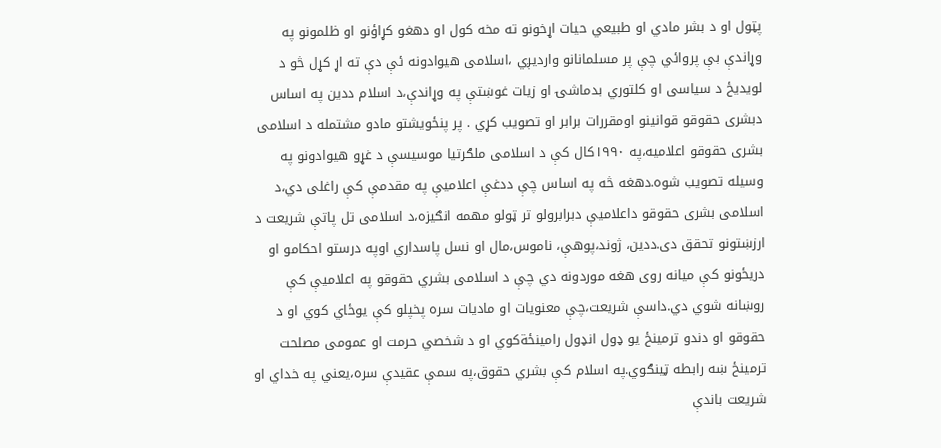پټول او د بشر مادي او طبیعي حیات اړخونو ته مخه کول او دهغو کړاؤنو او ظلمونو په وړاندې بې پروائي چې پر مسلمانانو واردیږي ،اسلامی هیوادونه ئې دې ته اړ کړل څو د لویدیځ د سیاسی او کلتوري بدماشۍ او زیات غوښتې په وړاندې،د اسلام ددین په اساس دبشری حقوقو قوانینو اومقررات برابر او تصویب کړي . پر پنځویشتو مادو مشتمله د اسلامی بشری حقوقو اعلامیه،په ۱۹۹۰کال کې د اسلامی ملګرتیا موسیسې د غړو هیوادونو په وسیله تصویب شوه.دهغه څه په اساس چې ددغې اعلامیې په مقدمې کې راغلی دي،د اسلامی بشری حقوقو داعلامیې دبرابرولو تر ټولو مهمه انګیزه،د اسلامی تل پاتې شریعت د ارزښتونو تحقق دی.ددین، ژوند،پوهې، ناموس،مال او نسل پاسداري اوپه درستو احکامو او دریځونو کې میانه روی هغه موردونه دي چې د اسلامی بشري حقوقو په اعلامیې کې روښانه شوي دي.داسې شریعت،چې معنویات او مادیات سره پخپلو کې یوځاي کوي او د حقوقو او دندو ترمینځ یو ډول انډول رامینځةکوي او د شخصي حرمت او عمومی مصلحت ترمینځ ښه رابطه ټینګوي.په اسلام کې بشري حقوق،په سمې عقیدې سره،یعني په خداي او شریعت باندې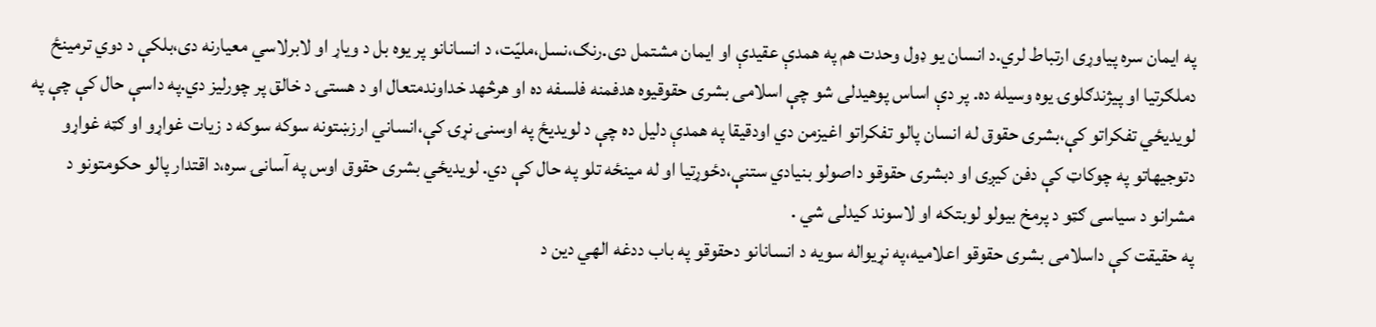په ایمان سره پیاوړی ارتباط لري.د انسان یو ډول وحدت هم په همدې عقیدې او ایمان مشتمل دی.رنګ،نسل،ملیّت، د انسانانو پر یوه بل د ویاړ او لابرلاسي معیارنه دی،بلکې د دوي ترمینځ دملګرتیا او پيژندګلوۍ یوه وسیله ده. پر دې اساس پوهیدلی شو چې اسلامی بشری حقوقیوه هدفمنه فلسفه ده او هرڅهد خداوندمتعال او د هستۍ د خالق پر چورلیز دي.په داسې حال کې چې په لویدیځي تفکراتو کې،بشری حقوق له انسان پالو تفکراتو اغیزمن دي اودقیقا په همدې دلیل ده چې د لویدیځ په اوسنۍ نړۍ کې،انساني ارزښتونه سوکه سوکه د زیات غواړو او ګټه غواړو دتوجیهاتو په چوکاټ کې دفن کیږی او دبشری حقوقو داصولو بنیادي ستنې،دځوړتیا او له مینځه تلو په حال کې دي. لویدیځي بشری حقوق اوس په آسانۍ سره،د اقتدار پالو حکومتونو د مشرانو د سیاسی ګټو د پرمخ بیولو لوبتکه او لاسوند کیدلی شي .
په حقیقت کې داسلامی بشری حقوقو اعلامیه،په نړیواله سویه د انسانانو دحقوقو په باب ددغه الهي دین د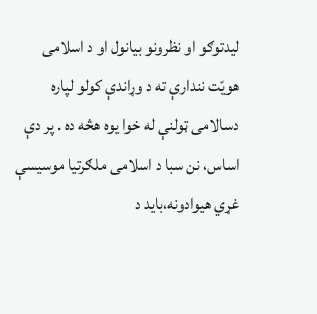لیدتوګو او نظرونو بیانول او د اسلامی هویّت نندارې ته د وړاندې کولو لپاره دسالامی ټولنې له خوا یوه هڅه ده . پر دې اساس، نن سبا د اسلامی ملګرتیا موسیسې غړي هیوادونه،باید د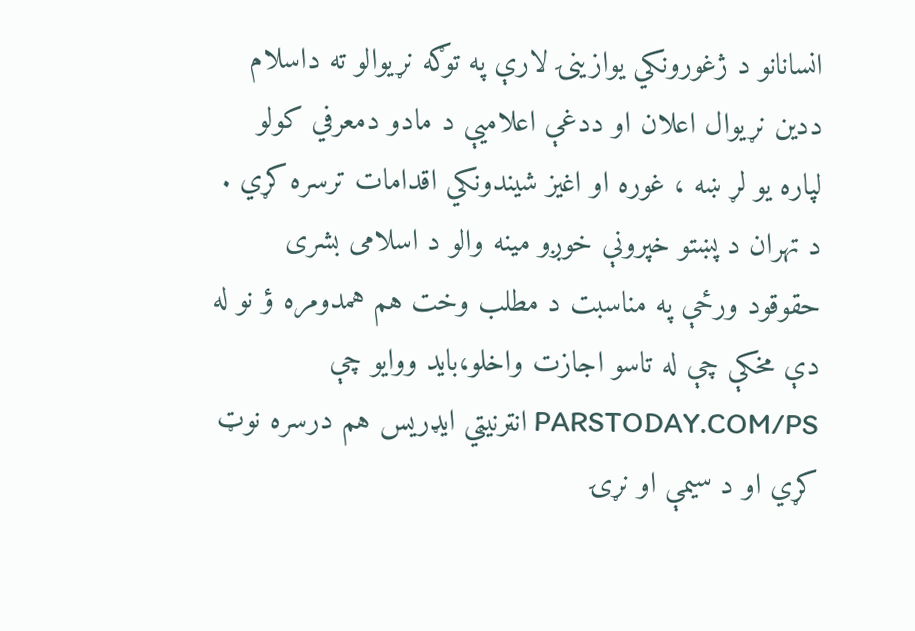انسانانو د ژغورونکي یوازینۍ لارې په توګه نړیوالو ته داسلام ددین نړیوال اعلان او ددغې اعلامیې د مادو دمعرفي کولو لپاره یو لړ ښه ، غوره او اغیز شیندونکي اقدامات ترسره کړي .
د تهران د پښتو خپرونې خوږو مینه والو د اسلامی بشری حقوقود ورځې په مناسبت د مطلب وخت هم همدومره ؤ نو له دې مخکې چې له تاسو اجازت واخلو،باید ووایو چې PARSTODAY.COM/PS انټرنیټي ایډریس هم درسره نوټ کړي او د سیمې او نړۍ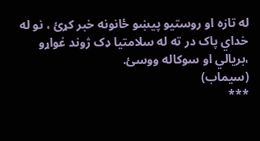له تازه او روستیو پیښو ځانونه خبر کړئ ، نو له خداي پاک در ته له سلامتیا ډک ژوند غواړو ،بریالي او سوکاله ووسئ.
(سیماب)
***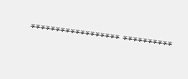****************** **********